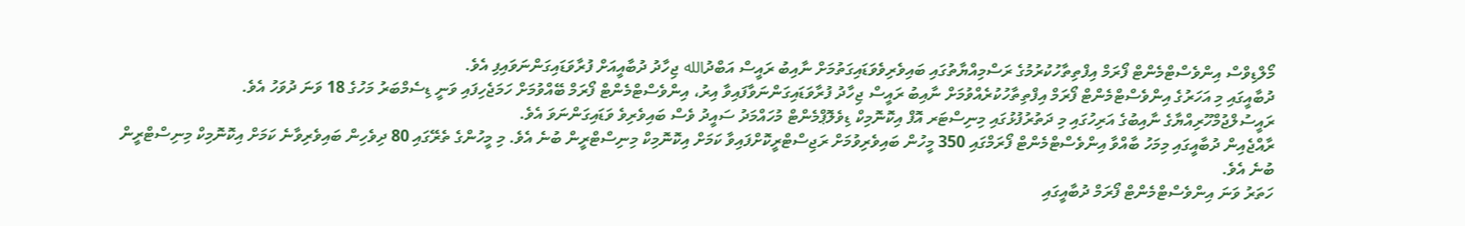މޯލްޑިވްސް އިންވެސްޓްމެންޓް ފޯރަމް އިފްތިތާހުކުރުމުގެ ރަސްމިއްޔާތުގައި ބައިވެރިވެވަޑައިގަތުމަށް ނާއިބު ރައީސް އަބްދުالله ޖިހާދު ދުބާއީއަށް ފުރާވަޑައިގަންނަވައިފި އެވެ.
ދުބާއީގައި މި އަހަރުގެ އިންވެސްޓްމެންޓް ފޯރަމް އިފްތިތާހުކުރެއްވުމަށް ނާއިބު ރައީސް ޖިހާދު ފުރާވަޑައިގަންނަވާފައިވާ އިރު، އިންވެސްޓްމެންޓް ފޯރަމް ބޭއްވުމަށް ހަމަޖެހިފައި ވަނީ ޑިސެމްބަރު މަހުގެ 18 ވަނަ ދުވަހު އެވެ.
ރައީސުލްޖުމްހޫރިއްޔާގެ ނާއިބުގެ އަރިހުގައި މި ދަތުރުފުޅުގައި މިނިސްޓަރ އޮފް އިކޮނޮމިކް ޑިވެލޮޕްމެންޓް މުހައްމަދު ސައީދު ވެސް ބައިވެރިވެ ވަޑައިގަންނަވަ އެވެ.
ރާއްޖެއިން ދުބާއީގައި މިމަހު ބާއްވާ އިންވެސްޓްމެންޓް ފޯރަމްގައި 350 މީހުން ބައިވެރިވުމަށް ރަޖިސްޓްރީކޮށްފައިވާ ކަމަށް އިކޮނޮމިކް މިނިސްޓްރީން ބުނެ އެވެ. މި މީހުންގެ ތެރޭގައި 80 ދިވެހިން ބައިވެރިވާނެ ކަމަށް އިކޮނޮމިކް މިނިސްޓްރީން ބުނެ އެވެ.
ހަތަރު ވަނަ އިންވެސްޓްމެންޓް ފޯރަމް ދުބާއީގައި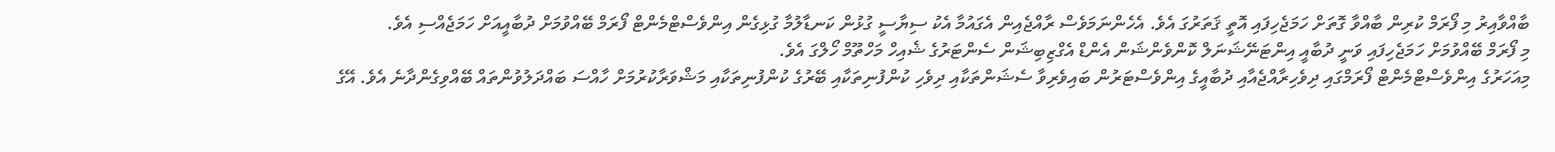ބާއްވާއިރު މި ފޯރަމް ކުރިން ބާއްވާ ގޮތަށް ހަމަޖެހިފައި އޮތީ ޤަތަރުގަ އެވެ. އެހެންނަމަވެސް ރާއްޖެއިން އެގައުމާ އެކު ސިޔާސީ ގުޅުން ކަނޑާލުމާ ގުޅިގެން އިންވެސްޓްމެންޓް ފޯރަމް ބޭއްވުމަށް ދުބާއީއަށް ހަމަޖެއްސި އެވެ.
މި ފޯރަމް ބޭއްވުމަށް ހަމަޖެހިފައި ވަނީ ދުބާއީ އިންޓަނޭޝަނަލް ކޮންވެންޝަން އެންޑް އެގްޒިބިޝަން ސެންޓަރުގެ ޝެއިހް މަހްތޫމް ހޯލްގަ އެވެ.
މިއަހަރުގެ އިންވެސްޓްމެންޓް ފޯރަމްގައި ދިވެހިރާއްޖެއާއި ދުބާއީގެ އިންވެސްޓަރުން ބައިވެރިވާ ސެޝަންތަކާއި ދިވެހި ކުންފުނިތަކާއި ބޭރުގެ ކުންފުނިތަކާއި މަޝްވަރާކުރުމަށް ހާއްސަ ބައްދަލުވުންތައް ބޭއްވިގެންދާނެ އެވެ. އޭގެ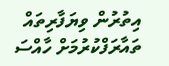އިތުރުން ވިޔަފާރިތައް ތައާރަފްކުރުމަށް ހާއްސަ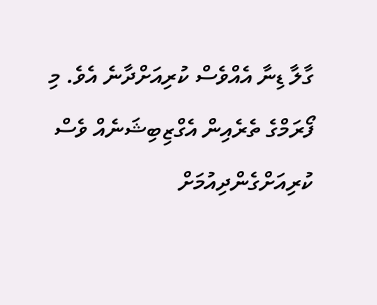ގާލާ ޑިނާ އެއްވެސް ކުރިއަށްދާނެ އެވެ. މި ފޯރަމްގެ ތެރެއިން އެގްޒިބިޝަނެއް ވެސް ކުރިއަށްގެންދިއުމަށް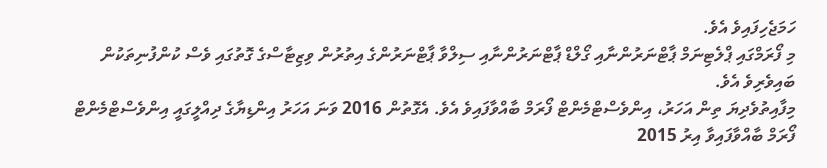ހަމަޖެހިފައިވެ އެވެ.
މި ފޯރަމްގައި ޕްލެޓިނަމް ޕާޓްނަރުންނާއި ގޯލްޑް ޕާޓްނަރުންނާއި ސިލްވާ ޕާޓްނަރުންގެ އިތުރުން ވިޒިޓާސްގެ ގޮތުގައި ވެސް ކުންފުނިތަކުން ބައިވެރިވެ އެވެ.
މިފާއިތުވެދިޔަ ތިން އަހަރު، އިންވެސްޓްމެންޓް ފޯރަމް ބާއްވާފައިވެ އެވެ. އެގޮތުން 2016 ވަނަ އަހަރު އިންޑިޔާގެ ދިއްލީގައީ އިންވެސްޓްމެންޓް ފޯރަމް ބާއްވާފައިވާ އިރު 2015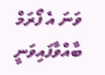ވަނަ އެ ފޯރަމް ބާއްވާފައިވަނީ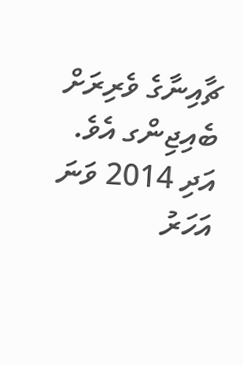ޗާއިނާގެ ވެރިރަށް ބެއިޖިންގ އެވެ. އަދި 2014 ވަނަ އަހަރު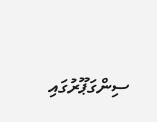ސިންގަޕޫރުގައި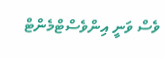ވެސް ވަނީ އިންވެސްޓްމެންޓް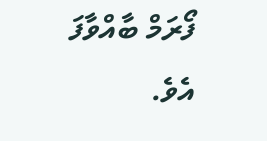ފޯރަމް ބާއްވާފަ އެވެ.